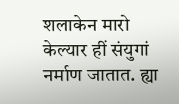शलाकेन मारो केल्यार हीं संयुगां नर्माण जातात. ह्या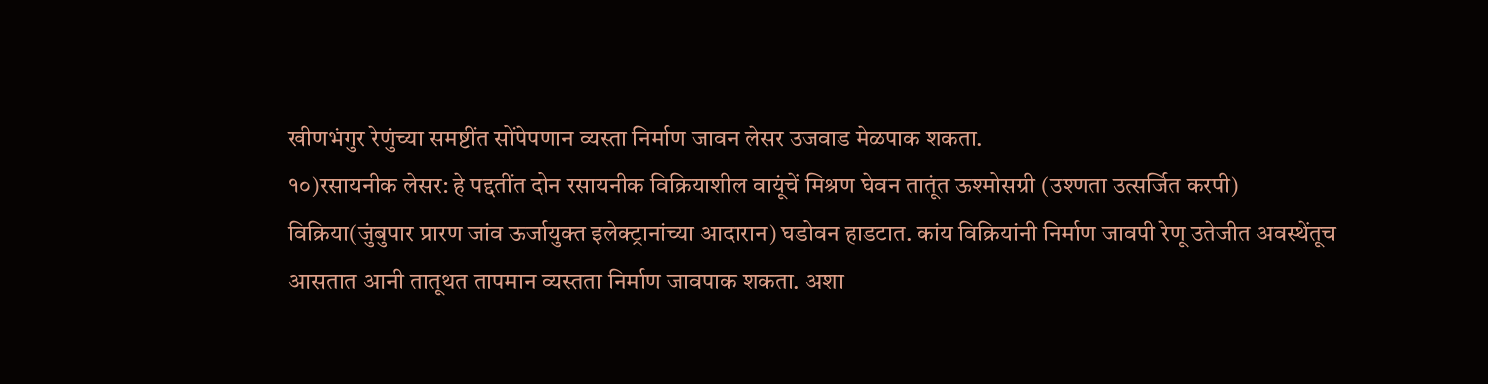खीणभंगुर रेणुंच्या समष्टींत सोंपेपणान व्यस्ता निर्माण जावन लेसर उजवाड मेळपाक शकता.
१०)रसायनीक लेसर: हे पद्दतींत दोन रसायनीक विक्रियाशील वायूंचें मिश्रण घेवन तातूंत ऊश्मोसग्री (उश्णता उत्सर्जित करपी) विक्रिया(जुंबुपार प्रारण जांव ऊर्जायुक्त इलेक्ट्रानांच्या आदारान) घडोवन हाडटात. कांय विक्रियांनी निर्माण जावपी रेणू उतेजीत अवस्थेंतूच आसतात आनी तातूथत तापमान व्यस्तता निर्माण जावपाक शकता. अशा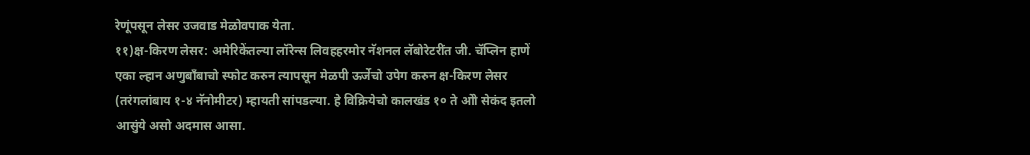रेणूंपसून लेसर उजवाड मेळोवपाक येता.
११)क्ष-किरण लेसर: अमेरिकेंतल्या लॉरेन्स लिवहहरमोर नॅशनल लॅबोरेटरींत जी. चॅप्लिन हाणें एका ल्हान अणुबॉंबाचो स्फोट करुन त्यापसून मेळपी ऊर्जेचो उपेग करुन क्ष-किरण लेसर (तरंगलांबाय १-४ नॅनोमीटर) म्हायती सांपडल्या. हे विक्रियेचो कालखंड १० ते ओो सेकंद इतलो आसुंये असो अदमास आसा.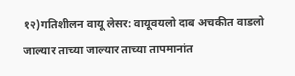१२)गतिशीलन वायू लेसर: वायूवयलो दाब अचकीत वाडलो जाल्यार ताच्या जाल्यार ताच्या तापमानांत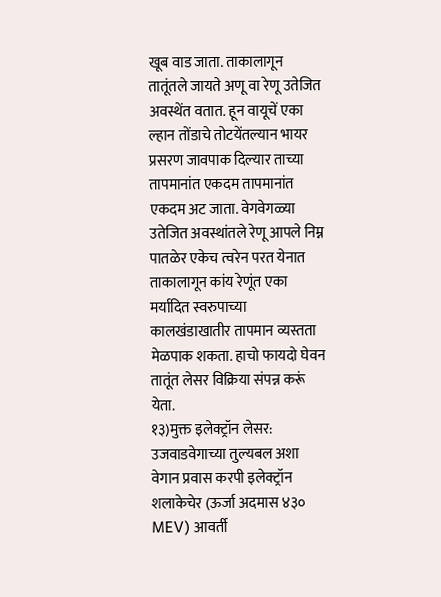खूब वाड जाता. ताकालागून तातूंतले जायते अणू वा रेणू उतेजित अवस्थेंत वतात. हून वायूचें एका ल्हान तोंडाचे तोटयेंतल्यान भायर प्रसरण जावपाक दिल्यार ताच्या तापमानांत एकदम तापमानांत एकदम अट जाता. वेगवेगळ्या उतेजित अवस्थांतले रेणू आपले निम्न पातळेर एकेच त्वरेन परत येनात ताकालागून कांय रेणूंत एका मर्यादित स्वरुपाच्या कालखंडाखातीर तापमान व्यस्तता मेळपाक शकता. हाचो फायदो घेवन तातूंत लेसर विक्रिया संपन्न करूं येता.
१३)मुक्त इलेक्ट्रॉन लेसर: उजवाडवेगाच्या तुल्यबल अशा वेगान प्रवास करपी इलेक्ट्रॉन शलाकेचेर (ऊर्जा अदमास ४३० MEV) आवर्ती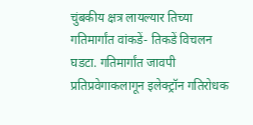चुंबकीय क्षत्र लायल्यार तिच्या गतिमार्गांत वांकडें- तिकडें विचलन घडटा. गतिमार्गांत जावपी प्रतिप्रवेगाकलागून इलेक्ट्रॉन गतिरोधक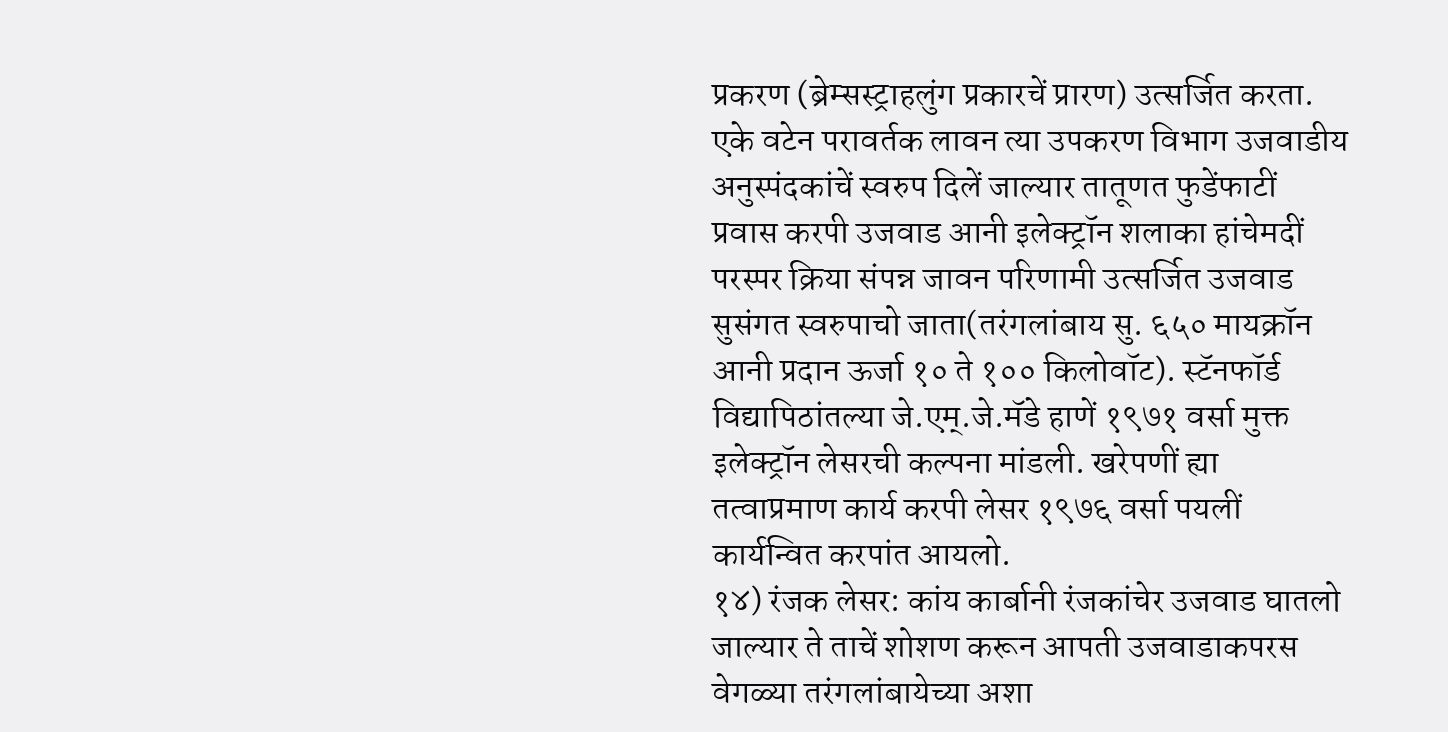प्रकरण (ब्रेम्सस्ट्राहलुंग प्रकारचें प्रारण) उत्सर्जित करता. एके वटेन परावर्तक लावन त्या उपकरण विभाग उजवाडीय अनुस्पंदकांचें स्वरुप दिलें जाल्यार तातूणत फुडेंफाटीं प्रवास करपी उजवाड आनी इलेक्ट्रॉन शलाका हांचेमदीं परस्पर क्रिया संपन्न जावन परिणामी उत्सर्जित उजवाड सुसंगत स्वरुपाचो जाता(तरंगलांबाय सु. ६५० मायक्रॉन आनी प्रदान ऊर्जा १० ते १०० किलोवॉट). स्टॅनफॉर्ड विद्यापिठांतल्या जे.एम्.जे.मॅडे हाणें १९७१ वर्सा मुक्त इलेक्ट्रॉन लेसरची कल्पना मांडली. खरेपणीं ह्या तत्वाप्रमाण कार्य करपी लेसर १९७६ वर्सा पयलीं कार्यन्वित करपांत आयलो.
१४) रंजक लेसर: कांय कार्बानी रंजकांचेर उजवाड घातलो जाल्यार ते ताचें शोशण करून आपती उजवाडाकपरस वेगळ्या तरंगलांबायेच्या अशा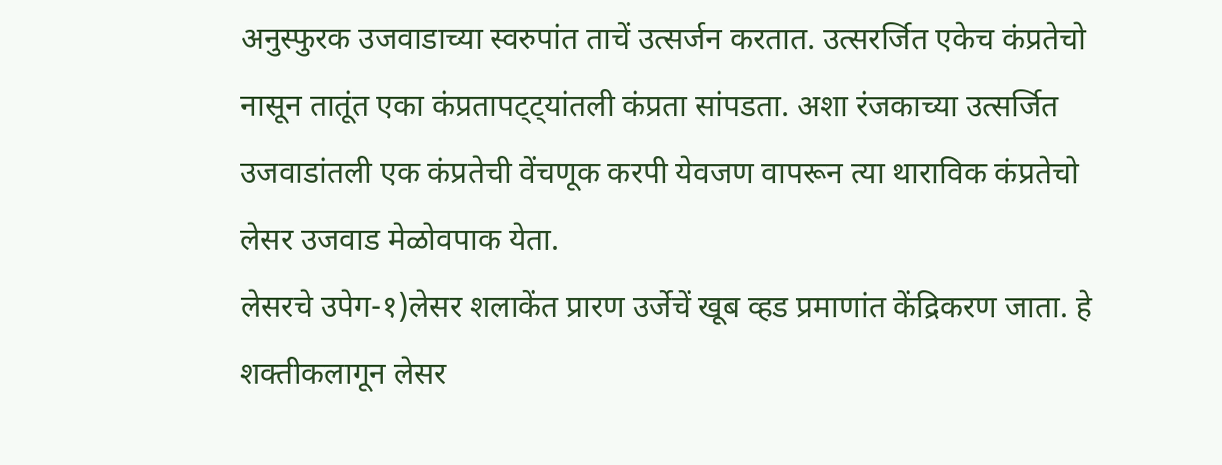अनुस्फुरक उजवाडाच्या स्वरुपांत ताचें उत्सर्जन करतात. उत्सरर्जित एकेच कंप्रतेचो नासून तातूंत एका कंप्रतापट्ट्यांतली कंप्रता सांपडता. अशा रंजकाच्या उत्सर्जित उजवाडांतली एक कंप्रतेची वेंचणूक करपी येवजण वापरून त्या थाराविक कंप्रतेचो लेसर उजवाड मेळोवपाक येता.
लेसरचे उपेग-१)लेसर शलाकेंत प्रारण उर्जेचें खूब व्हड प्रमाणांत केंद्रिकरण जाता. हे शक्तीकलागून लेसर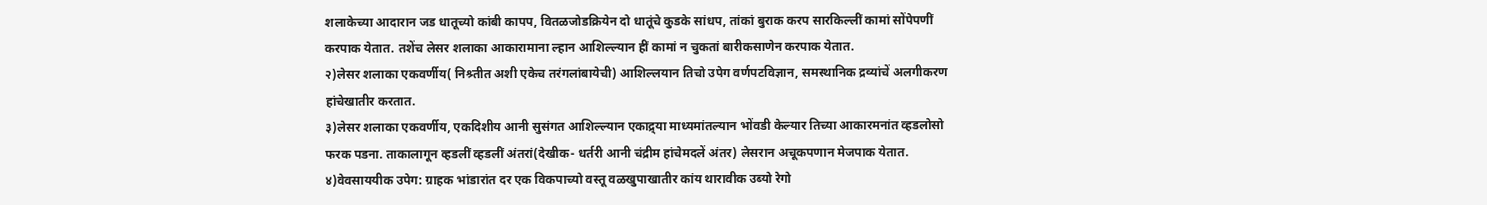शलाकेच्या आदारान जड धातूच्यो कांबी कापप, वितळजोडक्रियेन दो धातूंचे कुडके सांधप, तांकां बुराक करप सारकिल्लीं कामां सोंपेपणीं करपाक येतात. तशेंच लेसर शलाका आकारामाना ल्हान आशिल्ल्यान हीं कामां न चुकतां बारीकसाणेन करपाक येतात.
२)लेसर शलाका एकवर्णीय( निश्र्तीत अशी एकेच तरंगलांबायेची) आशिल्लयान तिचो उपेग वर्णपटविज्ञान, समस्थानिक द्रव्यांचें अलगीकरण हांचेखातीर करतात.
३)लेसर शलाका एकवर्णीय, एकदिशीय आनी सुसंगत आशिल्ल्यान एकाद्र्या माध्यमांतल्यान भोंवडी केल्यार तिच्या आकारमनांत व्हडलोसो फरक पडना. ताकालागून व्हडलीं व्हडलीं अंतरां(देखीक- धर्तरी आनी चंद्रीम हांचेमदलें अंतर) लेसरान अचूकपणान मेजपाक येतात.
४)वेवसाययीक उपेग: ग्राहक भांडारांत दर एक विकपाच्यो वस्तू वळखुपाखातीर कांय थारावीक उब्यो रेगो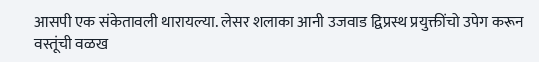आसपी एक संकेतावली थारायल्या. लेसर शलाका आनी उजवाड द्विप्रस्थ प्रयुक्तींचो उपेग करून वस्तूंची वळख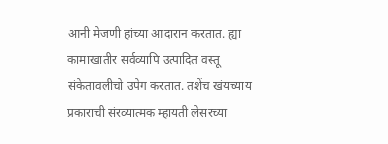आनी मेजणी हांच्या आदारान करतात. ह्या कामाखातीर सर्वव्यापि उत्पादित वस्तू संकेतावलीचो उपेग करतात. तशेंच खंयच्याय प्रकाराची संरव्यात्मक म्हायती लेसरच्या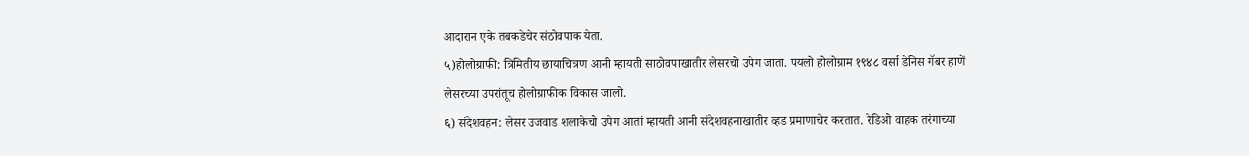आदारान एके तबकडेचेर संठोवपाक येता.
५)होलोग्राफी: त्रिमितीय छायाचित्रण आनी म्हायती साठोवपाखातीर लेसरचो उपेग जाता. पयलो होलोग्राम १९४८ वर्सा डेनिस गॅबर हाणें लेसरच्या उपरांतूच होलोग्राफीक विकास जालो.
६) संदेशवहन: लेसर उजवाड शलाकेचो उपेग आतां म्हायती आनी संदेशवहनाखातीर व्हड प्रमाणाचेर करतात. रेडिओ वाहक तरंगाच्या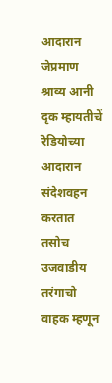आदारान जेप्रमाण श्राव्य आनी दृक म्हायतीचें रेडियोच्या आदारान संदेशवहन करतात तसोच उजवाडीय तरंगाचो वाहक म्हणून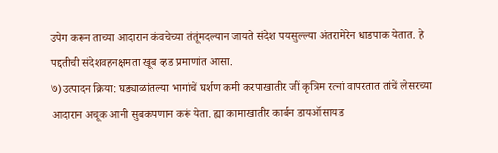उपेग करून ताच्या आदारान कंवचेच्या तंतूंमदल्यान जायते संदेश पयसुल्ल्या अंतरामेरेन धाडपाक येतात. हे पद्दतीची संदेशवहनक्षमता खूब व्हड प्रमाणांत आसा.
७)उत्पादन क्रिया: घड्याळांतल्या भागांचें घर्शण कमी करपाखातीर जीं कृत्रिम रत्नां वापरतात तांचें लेसरच्या आदारान अचूक आनी सुबकपणान करूं येता. ह्या कामाखातीर कार्बन डायऑसायड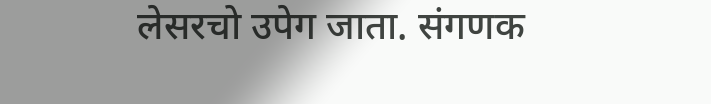लेसरचो उपेग जाता. संगणक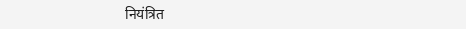नियंत्रित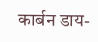कार्बन डाय-